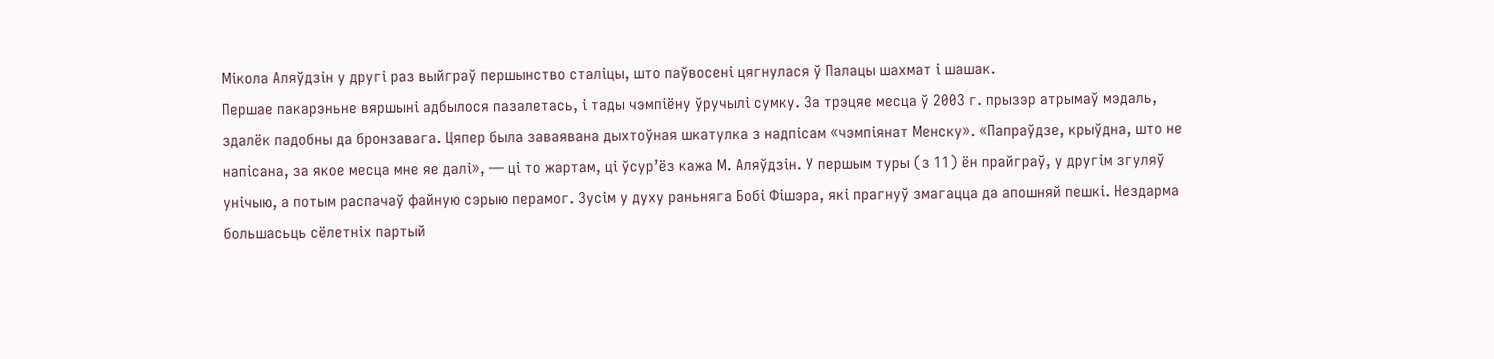Мікола Аляўдзін у другі раз выйграў першынство сталіцы, што паўвосені цягнулася ў Палацы шахмат і шашак.
Першае пакарэньне вяршыні адбылося пазалетась, і тады чэмпіёну ўручылі сумку. За трэцяе месца ў 2003 г. прызэр атрымаў мэдаль, здалёк падобны да бронзавага. Цяпер была заваявана дыхтоўная шкатулка з надпісам «чэмпіянат Менску». «Папраўдзе, крыўдна, што не напісана, за якое месца мне яе далі», — ці то жартам, ці ўсур’ёз кажа М. Аляўдзін. У першым туры (з 11) ён прайграў, у другім згуляў унічыю, а потым распачаў файную сэрыю перамог. Зусім у духу раньняга Бобі Фішэра, які прагнуў змагацца да апошняй пешкі. Нездарма большасьць сёлетніх партый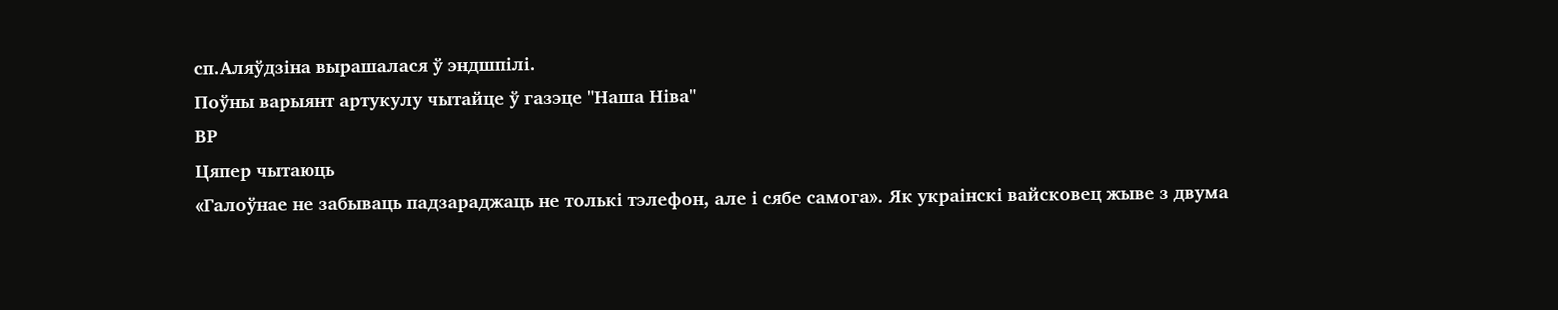сп.Аляўдзіна вырашалася ў эндшпілі.
Поўны варыянт артукулу чытайце ў газэце "Наша Ніва"
ВР
Цяпер чытаюць
«Галоўнае не забываць падзараджаць не толькі тэлефон, але і сябе самога». Як украінскі вайсковец жыве з двума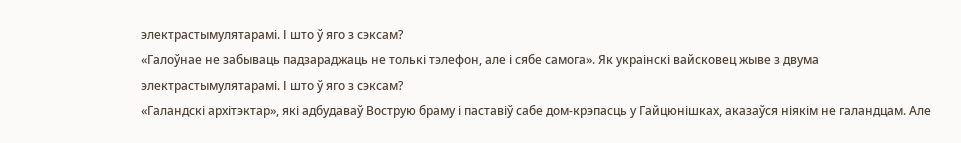электрастымулятарамі. І што ў яго з сэксам?
«Галоўнае не забываць падзараджаць не толькі тэлефон, але і сябе самога». Як украінскі вайсковец жыве з двума электрастымулятарамі. І што ў яго з сэксам?
«Галандскі архітэктар», які адбудаваў Вострую браму і паставіў сабе дом-крэпасць у Гайцюнішках, аказаўся ніякім не галандцам. Але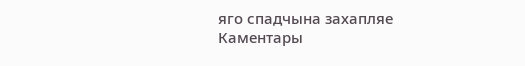яго спадчына захапляе
Каментары